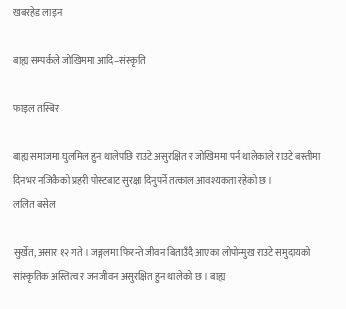खबरहेड लाइन

बाह्य सम्पर्कले जोखिममा आदि–संस्कृति

फाइल तस्बिर

बाह्य समाजमा घुलमिल हुन थालेपछि राउटे असुरक्षित र जोखिममा पर्न थालेकाले राउटे बस्तीमा दिनभर नजिकैको प्रहरी पोस्टबाट सुरक्षा दिनुपर्ने तत्काल आवश्यकता रहेको छ ।
ललित बसेल

सुर्खेत, असार १२ गते । जङ्गलमा फिरन्ते जीवन बिताउँदै आएका लोपोन्मुख राउटे समुदायको सांस्कृतिक अस्तित्व र जनजीवन असुरक्षित हुन थालेको छ । बाह्य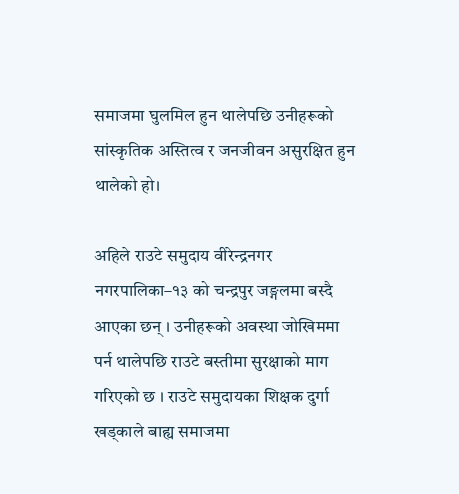समाजमा घुलमिल हुन थालेपछि उनीहरूको सांस्कृतिक अस्तित्व र जनजीवन असुरक्षित हुन थालेको हो।

अहिले राउटे समुदाय वीरेन्द्रनगर नगरपालिका–१३ को चन्द्रपुर जङ्गलमा बस्दै आएका छन् । उनीहरूको अवस्था जोखिममा पर्न थालेपछि राउटे बस्तीमा सुरक्षाको माग गरिएको छ । राउटे समुदायका शिक्षक दुर्गा खड्काले बाह्य समाजमा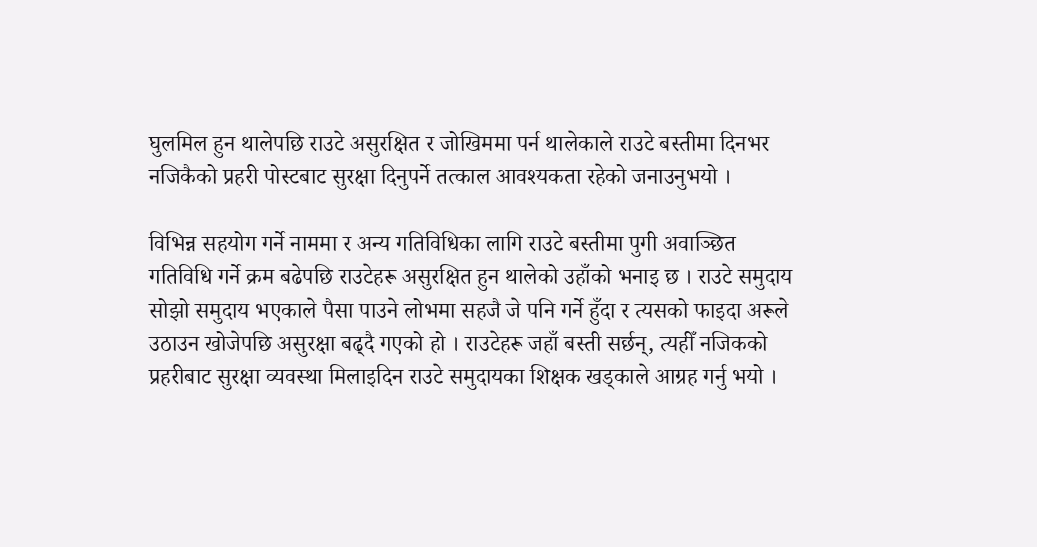घुलमिल हुन थालेपछि राउटे असुरक्षित र जोखिममा पर्न थालेकाले राउटे बस्तीमा दिनभर नजिकैको प्रहरी पोस्टबाट सुरक्षा दिनुपर्ने तत्काल आवश्यकता रहेको जनाउनुभयो ।

विभिन्न सहयोग गर्ने नाममा र अन्य गतिविधिका लागि राउटे बस्तीमा पुगी अवाञ्छित गतिविधि गर्ने क्रम बढेपछि राउटेहरू असुरक्षित हुन थालेको उहाँको भनाइ छ । राउटे समुदाय सोझो समुदाय भएकाले पैसा पाउने लोभमा सहजै जे पनि गर्ने हुँदा र त्यसको फाइदा अरूले उठाउन खोजेपछि असुरक्षा बढ्दै गएको हो । राउटेहरू जहाँ बस्ती सर्छन्, त्यहीँ नजिकको प्रहरीबाट सुरक्षा व्यवस्था मिलाइदिन राउटे समुदायका शिक्षक खड्काले आग्रह गर्नु भयो ।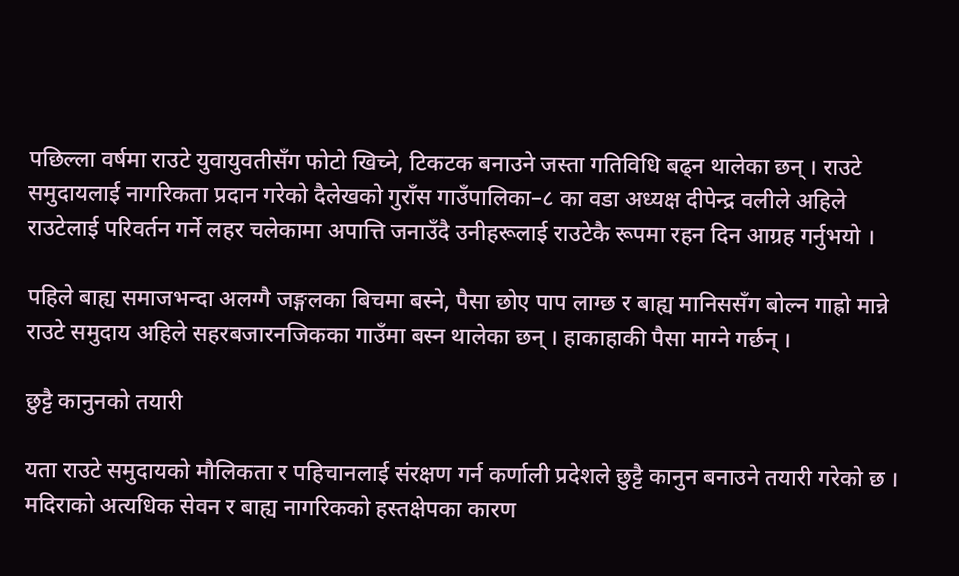पछिल्ला वर्षमा राउटे युवायुवतीसँग फोटो खिच्ने, टिकटक बनाउने जस्ता गतिविधि बढ्न थालेका छन् । राउटे समुदायलाई नागरिकता प्रदान गरेको दैलेखको गुराँस गाउँपालिका–८ का वडा अध्यक्ष दीपेन्द्र वलीले अहिले राउटेलाई परिवर्तन गर्ने लहर चलेकामा अपात्ति जनाउँदै उनीहरूलाई राउटेकै रूपमा रहन दिन आग्रह गर्नुभयो ।

पहिले बाह्य समाजभन्दा अलग्गै जङ्गलका बिचमा बस्ने, पैसा छोए पाप लाग्छ र बाह्य मानिससँग बोल्न गाह्रो मान्ने राउटे समुदाय अहिले सहरबजारनजिकका गाउँमा बस्न थालेका छन् । हाकाहाकी पैसा माग्ने गर्छन् ।

छुट्टै कानुनको तयारी

यता राउटे समुदायको मौलिकता र पहिचानलाई संरक्षण गर्न कर्णाली प्रदेशले छुट्टै कानुन बनाउने तयारी गरेको छ । मदिराको अत्यधिक सेवन र बाह्य नागरिकको हस्तक्षेपका कारण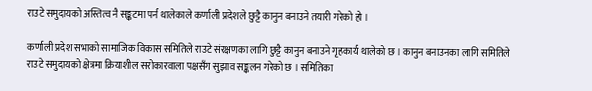राउटे समुदायको अस्तित्व नै सङ्कटमा पर्न थालेकाले कर्णाली प्रदेशले छुट्टै कानुन बनाउने तयारी गरेको हो ।

कर्णाली प्रदेश सभाको सामाजिक विकास समितिले राउटे संरक्षणका लागि छुट्टै कानुन बनाउने गृहकार्य थालेको छ । कानुन बनाउनका लागि समितिले राउटे समुदायको क्षेत्रमा क्रियाशील सरोकारवाला पक्षसँग सुझाव सङ्कलन गरेको छ । समितिका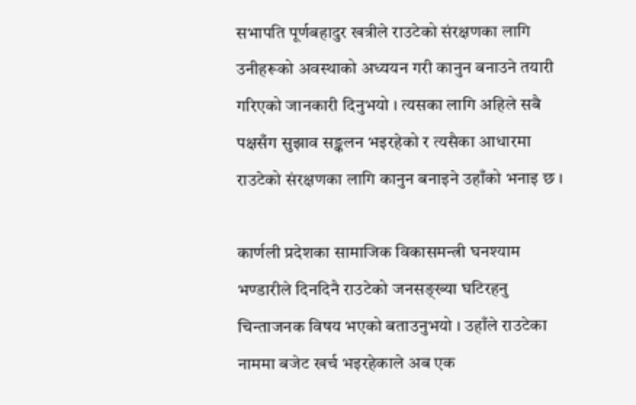सभापति पूर्णबहादुर खत्रीले राउटेको संरक्षणका लागि उनीहरूको अवस्थाको अध्ययन गरी कानुन बनाउने तयारी गरिएको जानकारी दिनुभयो । त्यसका लागि अहिले सबै पक्षसँग सुझाव सङ्कलन भइरहेको र त्यसैका आधारमा राउटेको संरक्षणका लागि कानुन बनाइने उहाँको भनाइ छ ।

कार्णली प्रदेशका सामाजिक विकासमन्त्री घनश्याम भण्डारीले दिनदिनै राउटेको जनसङ्ख्या घटिरहनु चिन्ताजनक विषय भएको बताउनुभयो । उहाँले राउटेका नाममा बजेट खर्च भइरहेकाले अब एक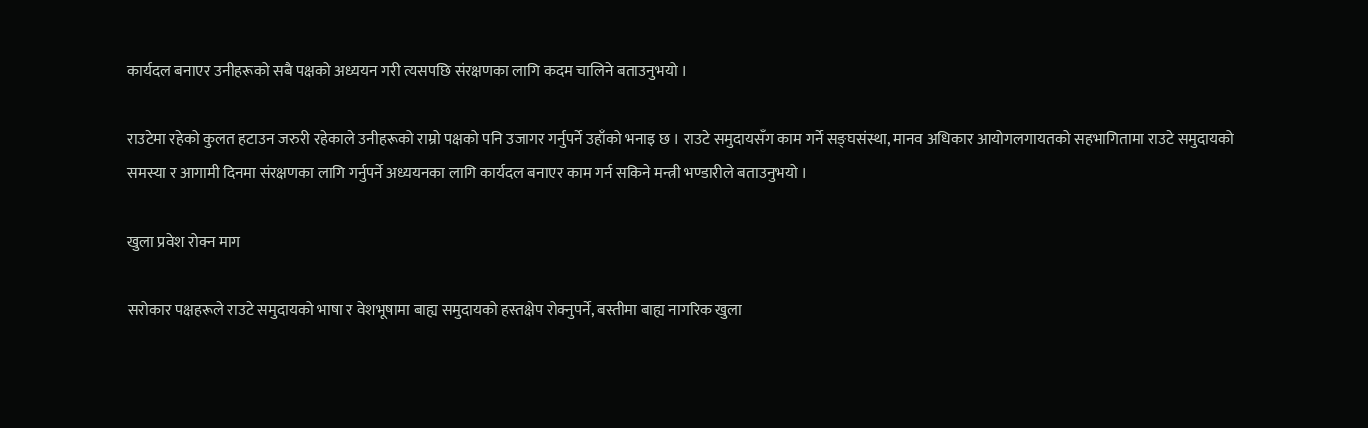कार्यदल बनाएर उनीहरूको सबै पक्षको अध्ययन गरी त्यसपछि संरक्षणका लागि कदम चालिने बताउनुभयो ।

राउटेमा रहेको कुलत हटाउन जरुरी रहेकाले उनीहरूको राम्रो पक्षको पनि उजागर गर्नुपर्ने उहाँको भनाइ छ । राउटे समुदायसँग काम गर्ने सङ्घसंस्था, मानव अधिकार आयोगलगायतको सहभागितामा राउटे समुदायको समस्या र आगामी दिनमा संरक्षणका लागि गर्नुपर्ने अध्ययनका लागि कार्यदल बनाएर काम गर्न सकिने मन्त्री भण्डारीले बताउनुभयो ।

खुला प्रवेश रोक्न माग

सरोकार पक्षहरूले राउटे समुदायको भाषा र वेशभूषामा बाह्य समुदायको हस्तक्षेप रोक्नुपर्ने, बस्तीमा बाह्य नागरिक खुला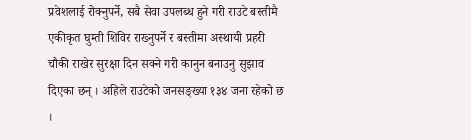प्रवेशलाई रोक्नुपर्ने, सबै सेवा उपलब्ध हुने गरी राउटे बस्तीमै एकीकृत घुम्ती शिविर राख्नुपर्ने र बस्तीमा अस्थायी प्रहरी चौकी राखेर सुरक्षा दिन सक्ने गरी कानुन बनाउनु सुझाव दिएका छन् । अहिले राउटेको जनसङ्ख्या १३४ जना रहेको छ ।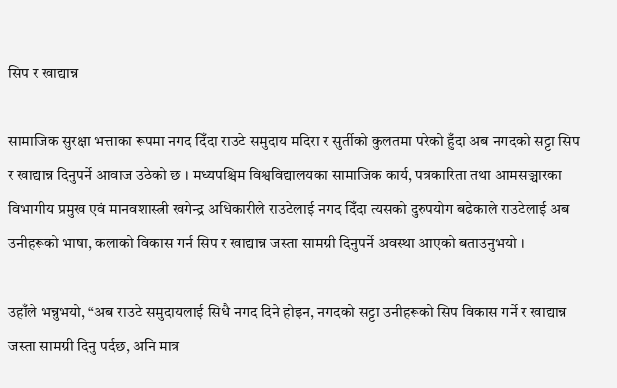सिप र खाद्यान्न

सामाजिक सुरक्षा भत्ताका रूपमा नगद दिँदा राउटे समुदाय मदिरा र सुर्तीको कुलतमा परेको हुँदा अब नगदको सट्टा सिप र खाद्यान्न दिनुपर्ने आवाज उठेको छ । मध्यपश्चिम विश्वविद्यालयका सामाजिक कार्य, पत्रकारिता तथा आमसञ्चारका विभागीय प्रमुख एवं मानवशास्त्री खगेन्द्र अधिकारीले राउटेलाई नगद दिँदा त्यसको दुरुपयोग बढेकाले राउटेलाई अब उनीहरूको भाषा, कलाको विकास गर्न सिप र खाद्यान्न जस्ता सामग्री दिनुपर्ने अवस्था आएको बताउनुभयो ।

उहाँले भन्नुभयो, “अब राउटे समुदायलाई सिधै नगद दिने होइन, नगदको सट्टा उनीहरूको सिप विकास गर्ने र खाद्यान्न जस्ता सामग्री दिनु पर्दछ, अनि मात्र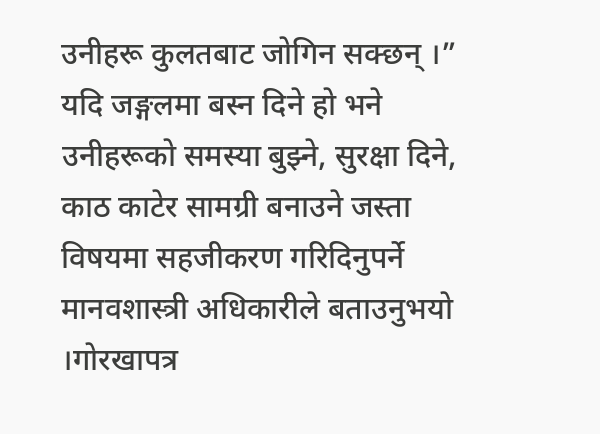उनीहरू कुलतबाट जोगिन सक्छन् ।” यदि जङ्गलमा बस्न दिने हो भने उनीहरूको समस्या बुझ्ने, सुरक्षा दिने, काठ काटेर सामग्री बनाउने जस्ता विषयमा सहजीकरण गरिदिनुपर्ने मानवशास्त्री अधिकारीले बताउनुभयो ।गोरखापत्र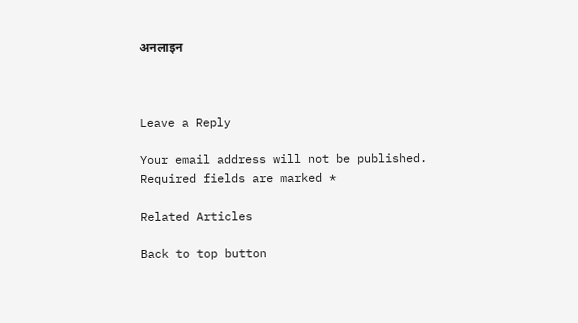अनलाइन



Leave a Reply

Your email address will not be published. Required fields are marked *

Related Articles

Back to top button